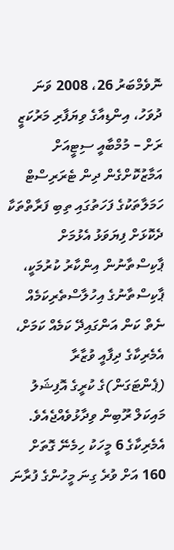ނޮވެމްބަރު 26، 2008 ވަނަ ދުވަހު، އިންޑިއާގެ ވިޔަފާރި މަރުކަޒީ ރަށް – މުމްބާއީ ސިޓީއަށް އަމާޒުކޮށްގެން ދިން ޓެރަރިސްޓް ހަމަލާތަކުގެ ފަހަތުގައި ތިބި ފަރާތްތަކާ ދެކޮޅަށް ފިޔަވަޅު އެޅުމަށް ޕާކިސްތާނުން އިންކާރު ކުރުމަކީ، ޕާކިސްތާނުގެ އިހުލާސްތެރިކަމެއް ނެތް ކަން އަންގައިދޭ ކަމެއް ކަމަށް، އެމެރިކާގެ ދިފާއީ ވުޒާރާ (ޕެންޓަގަން)ގެ ކުރީގެ އޮފިޝަލު މައިކަލް ރޫބިން ވިދާޅުވެއްޖެއެވެ.
އެމެރިކާގެ 6 މީހަކު ހިމެނޭ ގޮތަށް 160 އަށް ވުރެ ގިނަ މީހުންގެ ފުރާނަ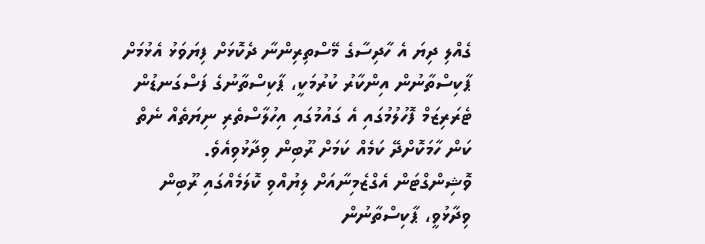ގެއްލި ދިޔަ އެ ހާދިސާގެ މޭސްތިރިންނާ ދެކޮޅަށް ފިޔަވަޅު އެޅުމަށް ޕާކިސްތާނުން އިންކާރު ކުރުމަކީ، ޕާކިސްތާނުގެ ފަސްގަނޑުން ޓެރަރިޒަމް ފޮހުލުމުގައި އެ ގައުމުގައި އިހުލާސްތެރި ނިޔަތެއް ނެތް ކަން ހާމަކޮށްދޭ ކަމެއް ކަމަށް ރޫބިން ވިދާޅުވިއެވެ.
ވޮޝިންގްޓަން އެގްޒެމިނާއަށް ލިޔުއްވި ކޮލަމެއްގައި ރޫބިން ވިދާޅުވީ، ޕާކިސްތާނުން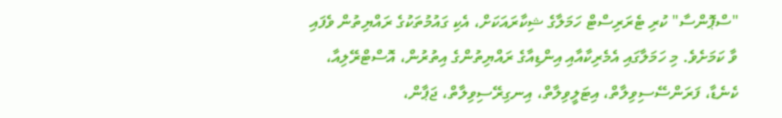"ސްޕޮންސާ" ކުރި ޓެރަރިސްޓް ހަމަލާގެ ޝިކާރައަކަށް، އެކި ގައުމުތަކުގެ ރައްޔިތުން ވެފައި ވާ ކަމަށެވެ. މި ހަމަލާގައި އެމެރިކާއާއި އިންޑިއާގެ ރައްޔިތުންގެ އިތުރުން، އޮސްޓްރޭލިއާ، ކެނެޑާ، ފަރަންސޭސިވިލާތް، އިޓަލީވިލާތް، އިނގިރޭސިވިލާތް، ޖަޕާން،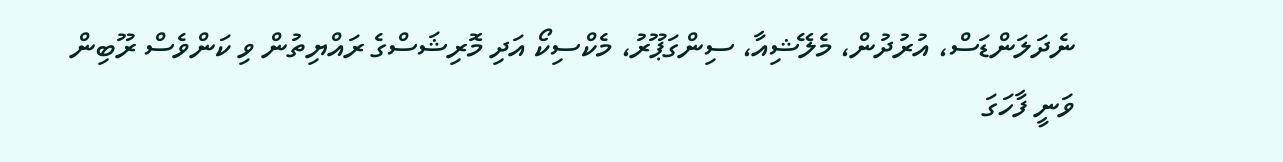ނެދަލަންޑަސް، އުރުދުން، މެލޭޝިއާ، ސިންގަޕޫރު، މެކްސިކޯ އަދި މޮރިޝަސްގެ ރައްޔިތުން ވި ކަންވެސް ރޫބިން ވަނީ ފާހަގަ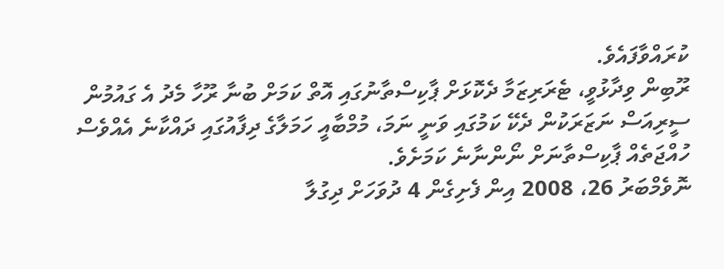ކުރައްވާފައެވެ.
ރޫބިން ވިދާޅުވީ، ޓެރަރިޒަމާ ދެކޮޅަށް ޕާކިސްތާނުގައި އޮތް ކަމަށް ބުނާ ރޫހާ މެދު އެ ގައުމުން ސީރިއަސް ނަޒަރަކުން ދެކޭ ކަމުގައި ވަނީ ނަމަ، މުމްބާއީ ހަމަލާގެ ދިފާއުގައި ދައްކާނެ އެއްވެސް ހުއްޖަތެއް ޕާކިސްތާނަށް ނޯންނާނެ ކަމަށެވެ.
ނޮވެމްބަރު 26، 2008 އިން ފެށިގެން 4 ދުވަހަށް ދިގުލާ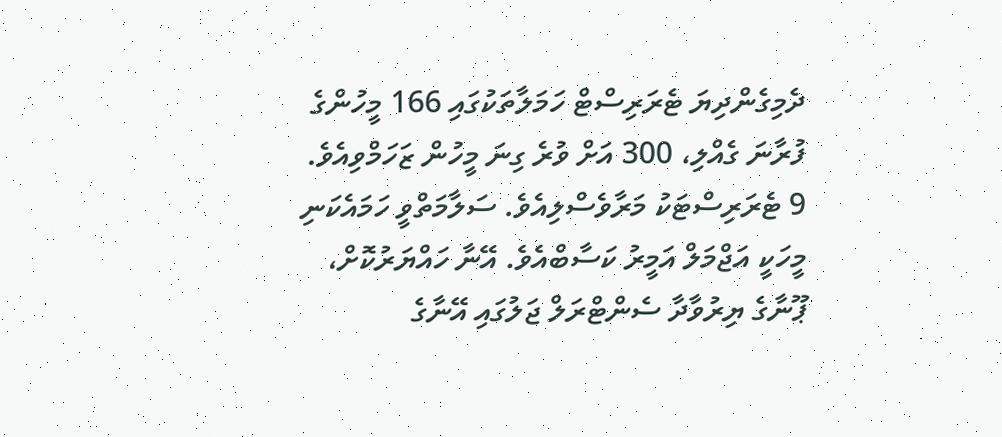ދެމިގެންދިޔަ ޓެރަރިސްޓް ހަމަލާތަކުގައި 166 މީހުންގެ ފުރާނަ ގެއްލި، 300 އަށް ވުރެ ގިނަ މީހުން ޒަހަމްވިއެވެ. 9 ޓެރަރިސްޓަކު މަރާވެސްލިއެވެ. ސަލާމަތްވީ ހަމައެކަނި މީހަކީ އަޖްމަލް އަމީރު ކަސާބްއެވެ. އޭނާ ހައްޔަރުކޮށް، ޕޫނާގެ ޔިރުވާދާ ސެންޓްރަލް ޖަލުގައި އޭނާގެ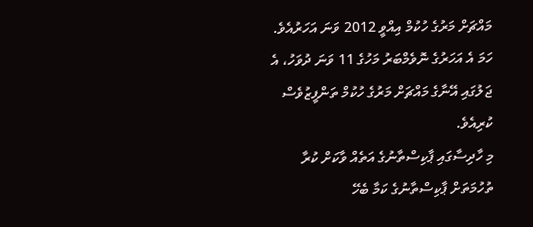މައްޗަށް މަރުގެ ހުކުމް އިއްވީ 2012 ވަނަ އަހަރުއެވެ. ހަމަ އެ އަހަރުގެ ނޮވެމްބަރު މަހުގެ 11 ވަނަ ދުވަހު، އެ ޖަލުގައި އޭނާގެ މައްޗަށް މަރުގެ ހުކުމް ތަންފީޒުވެސް ކުރިއެވެ.
މި ހާދިސާގައި ޕާކިސްތާނުގެ އަތެއް ވާކަށް ކުރާ ތުހުމަތަށް ޕާކިސްތާނުގެ ކަމާ ބެހޭ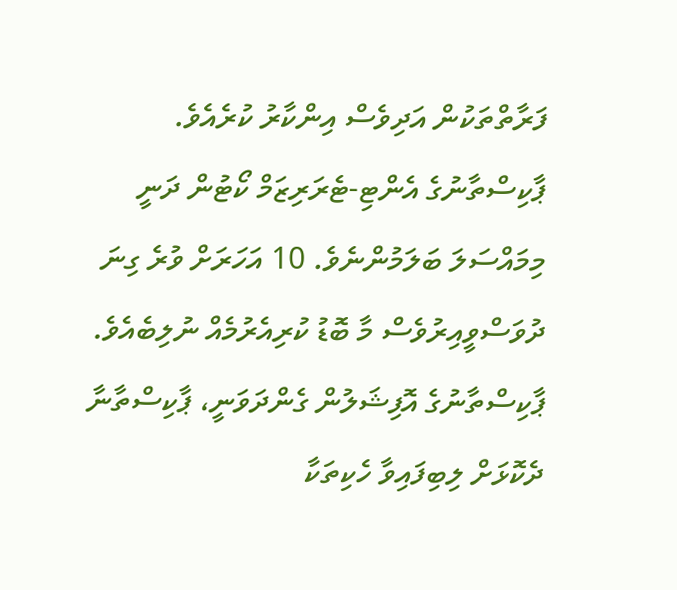ފަރާތްތަކުން އަދިވެސް އިންކާރު ކުރެއެވެ. ޕާކިސްތާނުގެ އެންޓި-ޓެރަރިޒަމް ކޯޓުން ދަނީ މިމައްސަލަ ބަލަމުންނެވެ. 10 އަހަރަށް ވުރެ ގިނަ ދުވަސްވީއިރުވެސް މާ ބޮޑު ކުރިއެރުމެއް ނުލިބެއެވެ. ޕާކިސްތާނުގެ އޮފިޝަލުން ގެންދަވަނީ، ޕާކިސްތާނާ ދެކޮޅަށް ލިބިފައިވާ ހެކިތަކާ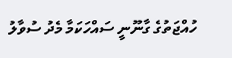ހުއްޖަތުގެ ގާނޫނީ ސައްހަކަމާ މެދު ސުވާލު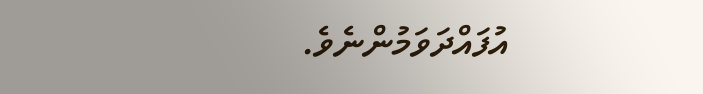އުފައްދަވަމުންނެވެ.